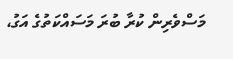މަސްވެރިން ކުރާ ބުރަ މަސައްކަތުގެ އަގު،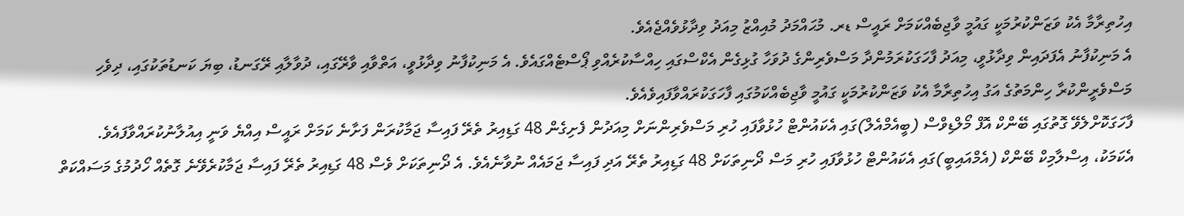އިހުތިރާމާ އެކު ވަޒަންކުރުމަކީ ގައުމީ ވާޖިބެއްކަމަށް ރައީސް ޑރ. މުޙައްމަދު މުއިއްޒު މިއަދު ވިދާޅުވެއްޖެއެވެ.
އެ މަނިކުފާނު އެފަދައިން ވިދާޅުވީ، މިއަދު ފާހަގަކުރަމުންދާ މަސްވެރިންގެ ދުވަހާ ގުޅިގެން އެކްސްގައި ހިއްސާކުރެއްވި ޕޯސްޓެއްގައެވެ. އެ މަނިކުފާނު ވިދާޅުވީ، އަތްވާއި ވާރޭގައި، ދުވާލާއި ރޭގަނޑު، ބިޔަ ކަނޑުތަކުގައި، ދިވެހި މަސްވެރީންކުރާ ހިންމަތުގެ އަގު އިހުތިރާމާ އެކު ވަޒަންކުރުމަކީ ގައުމީ ވާޖިބެއްކަމުގައި ފާހަގަކުރައްވާފައިވެއެވެ.
ފާހަގަކޮށްލެވޭ ގޮތުގައި ބޭންކް އޮފް މޯލްޑިވްސް (ބީއެމްއެލް)ގައި އެކައުންޓް ހުޅުވާފައި ހުރި މަސްވެރިންނަށް މިއަދުން ފެށިގެން 48 ގަޑިއިރު ތެރޭ ފައިސާ ޖަމާކުރަން ފަށާނެ ކަމަށް ރައީސް އިއްޔެ ވަނީ އިއުލާނުކުރައްވާފައެވެ.
އެކަމަކު، އިސްލާމިކް ބޭންކް (އެމްއައިބީ)ގައި އެކައުންޓް ހުޅުވާފައި ހުރި މަސް ދޯނިތަކަށް 48 ގަޑިއިރު ތެރޭ އަދި ފައިސާ ޖަމައެއް ނުވާނެއެވެ. އެ ދޯނިތަކަށް ވެސް 48 ގަޑިއިރު ތެރޭ ފައިސާ ޖަމާކުރެވޭނެ ގޮތެއް ހޯދުމުގެ މަސައްކަތް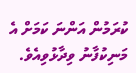ކުރަމުން އަންނަ ކަމަށް އެ މަނިކުފާނު ވިދާޅުވިއެވެ.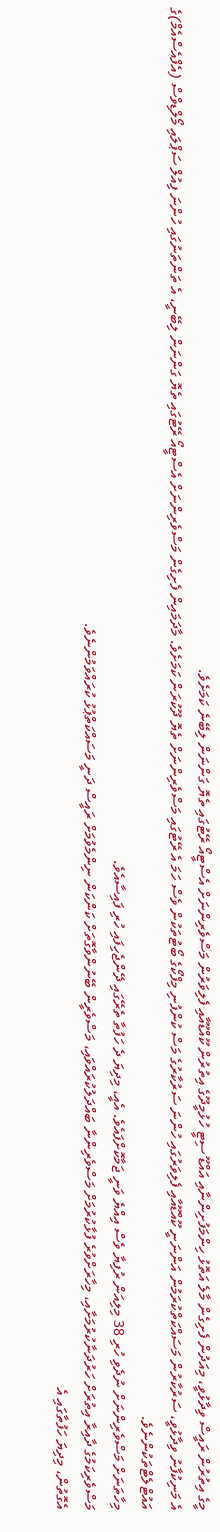މީގެ އިތުރުން ރައީސް ވިދާޅުވީ، މިއަދުން ފެށިގެން މާލެ އަތޮޅު ހިންމަފުށިންނާއި އައްޑޫ ސިޓީ ހުޅުމީދޫގެ އިތުރުން ކޫއްޑޫއާއި ފެލިވަރުން މަސްވެރިންނަށް އެސްޓީއޯ ރޭޓުގައި ތެޔޮ ގަންނަން ލިބޭނެ ކަމަށެވެ.
އެ މަނިކުފާނު ވިދާޅުވީ، ސަރުކާރުން މަސައްކަތްކުރަމުން އަންނަނީ ކޫއްޑޫއާއި ފެލިވަރުގައި ހުންނަ ސަރުކާރުގެ މަސް ކުންފުނި މިފްކޯގެ ބޯޓުތަކުން ވެސް ހަމަ އެ ރޭޓުގައި މަސްވެރިންނަށް ތެޔޮ ދޫކުރަން ކަމަށެވެ. މާދަމައިން ފެށިގެން މަސްވެރިންނަށް އެސްޓީއޯ ރޭޓުގައި ތެޔޮ ގަންނަން ލިބޭނީ، އެ ތަންތަނުގައި ހުންނަ ފިއުލް ސަޕްލައި މޯލްޑިވްސް (އެފްއެސްއެމް)ގެ އައުޓްލެޓްތަކުންނެވެ.
މިހާތަނަށް މަސްވެރިންނަށް ނުދެވި ހުރި 38 މިލިއަން ރުފިޔާ ވެސް އިއްޔެ ވަނީ ޖަމާކޮށްފައެވެ. އެއީ، މިދިޔަ ދެ ހަފުތާ ތެރޭގައި ދޭންޖެހިފައި ހުރި ފައިސާއެވެ.
މަސްވެރިކަމުގެ ދާއިރާ އިތުރަށް ހަރުދަނާކުރުމަށާއި، މިހާރަށްވުރެ ފުޅާކުރުމަށް މަސްވެރިންނާ ބައްދަލުކުރައްވައި، މަސްވެރީން ބޭނުންވާގޮތަށް ކަންކަން ނިންމެވުމަށް ރައީސް ދަނީ މަސައްކަތްޕުޅު ކުރައްވަމުންނެވެ.
އެގޮތުން، މިދިޔަ ހަފުތާގައި އެ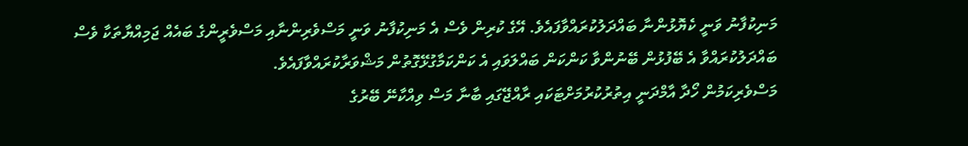މަނިކުފާނު ވަނީ ކެޔޮޅުންނާ ބައްދަލުކުރައްވާފައެވެ. އޭގެ ކުރިން ވެސް އެ މަނިކުފާނު ވަނީ މަސްވެރިންނާއި މަސްވެރީންގެ ބައެއް ޖަމިއްޔާތަކާ ވެސް ބައްދަލުކުރައްވާ އެ ބޭފުޅުން ބޭނުންވާ ކަންކަން ބައްލަވައި އެ ކަންކަމާގުޅޭގޮތުން މަޝްވަރާކުރައްވާފައެވެ.
މަސްވެރިކަމުން ހޯދާ އާމްދަނީ އިތުރުކުރުމަށްޓަކައި ރާއްޖޭގައި ބާނާ މަސް ވިއްކާނޭ ބޭރުގެ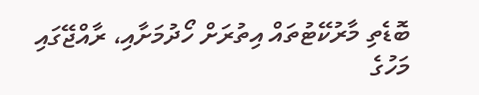ބޮޑެތި މާރުކޭޓުތައް އިތުރަށް ހޯދުމަށާއި، ރާއްޖޭގައި މަހުގެ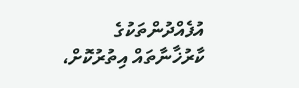އުފެއްދުންތަކުގެ ކާރުޚާނާތައް އިތުރުކޮށް،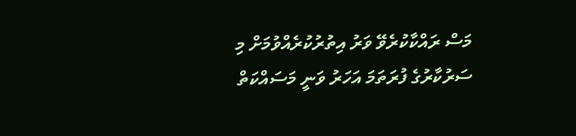މަސް ރައްކާކުރެވޭ ވަރު އިތުރުކުރެއްވުމަށް މި ސަރުކާރުގެ ފުރަތަމަ އަހަރު ވަނީ މަސައްކަތް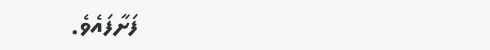ފަށާފައެވެ.